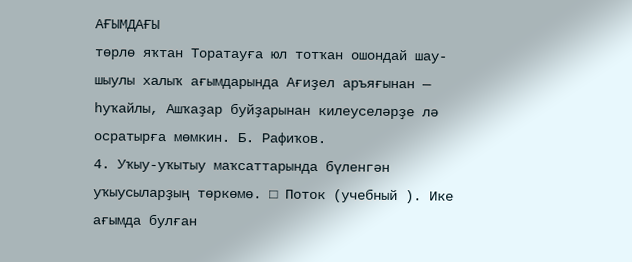АҒЫМДАҒЫ
төрлө яҡтан Торатауға юл тотҡан ошондай шау-шыулы халыҡ ағымдарында Ағиҙел аръяғынан — һуҡайлы, Ашҡаҙар буйҙарынан килеуселәрҙе лә осратырға мөмкин. Б. Рафиҡов.
4. Уҡыу-уҡытыу маҡсаттарында бүленгән уҡыусыларҙың төркөмө. □ Поток (учебный ). Ике ағымда булған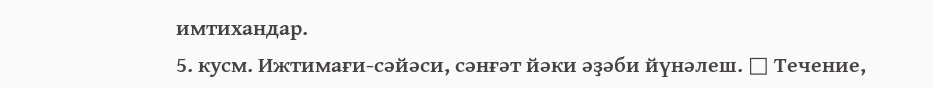имтихандар.
5. кусм. Ижтимағи-сәйәси, сәнғәт йәки әҙәби йүнәлеш. □ Течение,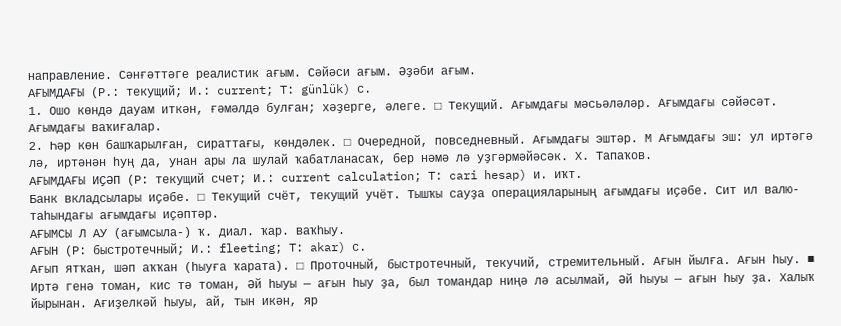направление. Сәнғәттәге реалистик ағым. Сәйәси ағым. Әҙәби ағым.
АҒЫМДАҒЫ (Р.: текущий; И.: current; T: günlük) с.
1. Ошо көндә дауам иткән, ғәмәлдә булған; хәҙерге, әлеге. □ Текущий. Ағымдағы мәсьәләләр. Ағымдағы сәйәсәт. Ағымдағы ваҡиғалар.
2. Һәр көн башҡарылған, сираттағы, көндәлек. □ Очередной, повседневный. Ағымдағы эштәр. М Ағымдағы эш: ул иртәгә лә, иртәнән һуң да, унан ары ла шулай ҡабатланасаҡ, бер нәмә лә уҙгәрмәйәсәк. X. Тапаҡов.
АҒЫМДАҒЫ ИҪӘП (Р: текущий счет; И.: current calculation; T: cari hesap) и. иҡт.
Банк вкладсылары иҫәбе. □ Текущий счёт, текущий учёт. Тышҡы сауҙа операцияларының ағымдағы иҫәбе. Сит ил валю-таһындағы ағымдағы иҫәптәр.
АҒЫМСЫ Л АУ (ағымсыла-) ҡ. диал. ҡар. ваҡһыу.
АҒЫН (Р: быстротечный; И.: fleeting; T: akar) с.
Ағып ятҡан, шәп аҡҡан (һыуға ҡарата). □ Проточный, быстротечный, текучий, стремительный. Ағын йылға. Ағын һыу. ■ Иртә генә томан, кис тә томан, Әй һыуы — ағын һыу ҙа, был томандар ниңә лә асылмай, Әй һыуы — ағын һыу ҙа. Халыҡ йырынан. Ағиҙелкәй һыуы, ай, тын икән, яр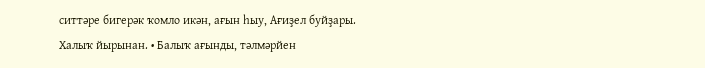ситтәре бигерәк ҡомло икән, ағын һыу, Ағиҙел буйҙары. Халыҡ йырынан. • Балыҡ ағынды, тәлмәрйен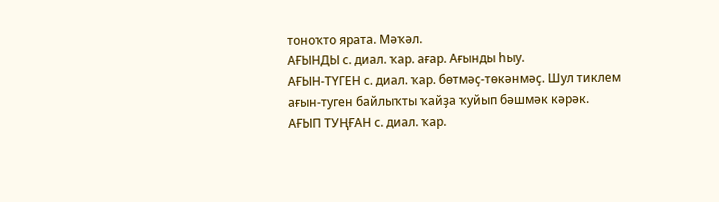тоноҡто ярата. Мәҡәл.
АҒЫНДЫ с. диал. ҡар. ағар. Ағынды һыу.
АҒЫН-ТҮГЕН с. диал. ҡар. бөтмәҫ-төкәнмәҫ. Шул тиклем ағын-туген байлыҡты ҡайҙа ҡуйып бәшмәк кәрәк.
АҒЫП ТУҢҒАН с. диал. ҡар.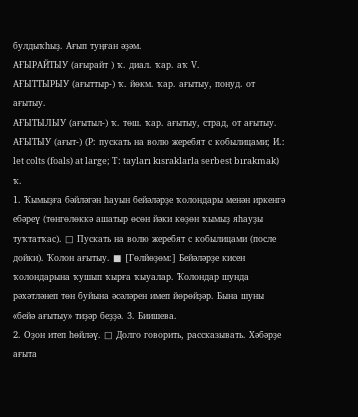булдыҡһыҙ. Ағып туңған әҙәм.
АҒЫРАЙТЫУ (ағырайт ) ҡ. диал. ҡар. аҡ V.
АҒЫТТЫРЫУ (ағыттыр-) ҡ. йөкм. ҡар. ағытыу, понуд. от ағытыу.
АҒЫТЫЛЫУ (ағытыл-) ҡ. төш. ҡар. ағытыу, страд, от ағытыу.
АҒЫТЫУ (ағыт-) (Р: пускать на волю жеребят с кобылицами; И.: let colts (foals) at large; T: tayları kısraklarla serbest bırakmak) ҡ.
1. Ҡымыҙға бәйләгән һауын бейәләрҙе ҡолондары менән иркенгә ебәреү (төнгөлөккә ашатыр өсөн йәки көҙөн ҡымыҙ яһауҙы туҡтатҡас). □ Пускать на волю жеребят с кобылицами (после дойки). Ҡолон ағытыу. ■ [Гөлйөҙөм:] Бейәләрҙе кисен ҡолондарына ҡушып ҡырға ҡыуалар. Ҡолондар шунда рәхәтләнеп төн буйына әсәләрен имеп йөрөйҙәр. Бына шуны «бейә ағытыу» тиҙәр беҙҙә. 3. Биишева.
2. Оҙон итеп һөйләү. □ Долго говорить, рассказывать. Хәбәрҙе ағыта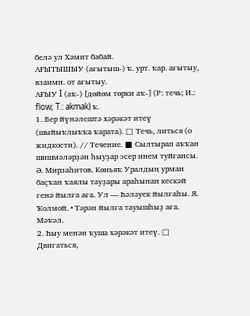белә ул Хәмит бабай.
АҒЫТЫШЫУ (ағытыш-) ҡ. урт. ҡар. ағытыу, взаимн. от ағытыу.
АҒЫУ I (аҡ-) [дөйөм төрки аҡ-] (Р: течь; И.: flow; T.: akmak) ҡ.
1. Бер йүнәлештә хәрәкәт итеү (шыйыҡлыҡҡа ҡарата). □ Течь, литься (о жидкости). // Течение. ■ Сылтырап аҡҡан шишмәләрҙән һыуҙар эсер инем туйғансы. Ә. Мирзаһитов. Көньяҡ Уралдың урман баҫҡан ҡаялы тауҙары араһынан кескәй генә йылға аға. Ул — Һәләуек йылғаһы. Я. Ҡолмой. • Тәрән йылға тауышһыҙ аға. Мәҡәл.
2. Һыу менән ҡуша хәрәкәт итеү. □ Двигаться,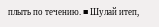плыть по течению. ■ Шулай итеп,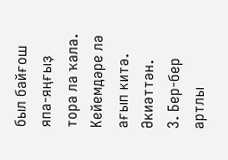был байғош япа-яңғыҙ тора ла ҡала. Кейемдәре лә ағып китә. Әкиәттән.
3. Бер-бер артлы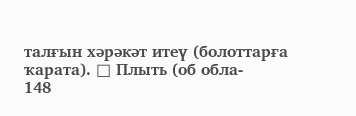талғын хәрәкәт итеү (болоттарға ҡарата). □ Плыть (об обла-
148